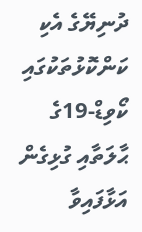ދުނިޔޭގެ އެކި ކަންކޮޅުތަކުގައި ކޯވިޑް-19ގެ ޙާލަތާއި ގުޅިގެން އަޅާފައިވާ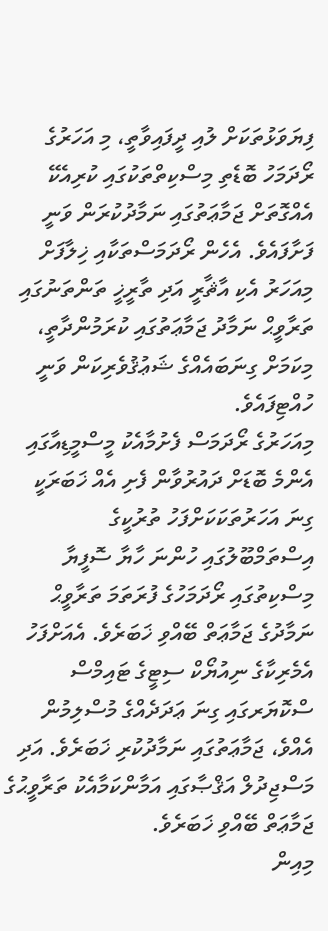ފިޔަވަޅުތަކަށް ލުއި ދީފައިވާތީ، މި އަހަރުގެ ރޯދަމަހު ބޮޑެތި މިސްކިތްތަކުގައި ކުރިއެކޭ އެއްގޮތަށް ޖަމާޢަތުގައި ނަމާދުކުރަން ވަނީ ފަށާފައެވެ. އެހެން ރޯދަމަސްތަކާއި ޚިލާފަށް މިއަހަރު އެކި އާޘާރީ އަދި ތާރީޚީ ތަންތަނުގައި ތަރާވީޙް ނަމާދު ޖަމާޢަތުގައި ކުރަމުންދާތީ، މިކަމަށް ގިނަބައެއްގެ ޝަޢުޤުވެރިކަން ވަނީ ހުއްޓިފައެވެ.
މިއަހަރުގެ ރޯދަމަސް ފެށުމާއެކު މީސްމީޑިއާގައި އެންމެ ބޮޑަށް ދައުރުވާން ފެށި އެއް ޚަބަރަކީ ގިނަ އަހަރުތަކަކަށްފަހު ތުރުކީގެ އިސްތަމްބޫލުގައި ހުންނަ ހާޔާ ސޮފީޔާ މިސްކިތުގައި ރޯދަމަހުގެ ފުރަތަމަ ތަރާވީޙް ނަމާދުގެ ޖަމާޢަތް ބޭއްވި ޚަބަރެވެ. އެއަށްފަހު އެމެރިކާގެ ނިއުޔޯކް ސިޓީގެ ޓައިމްސް ސްކޮޔަރގައި ގިނަ ޢަދަދެއްގެ މުސްލިމުން އެއްވެ، ޖަމާޢަތުގައި ނަމާދުކުރި ޚަބަރެވެ. އަދި މަސްޖިދުލް އަޤްޞާގައި އަމާންކަމާއެކު ތަރާވީޙުގެ ޖަމާޢަތް ބޭއްވި ޚަބަރެވެ.
މިއިން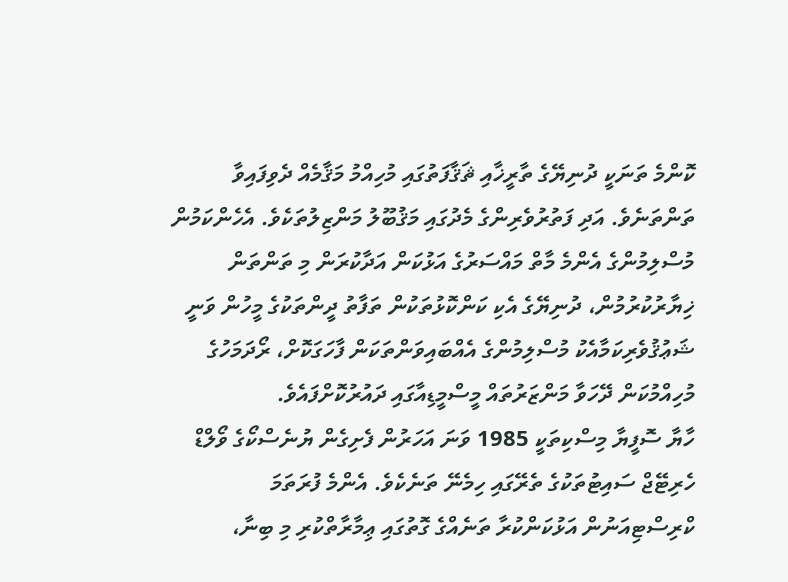ކޮންމެ ތަނަކީ ދުނިޔޭގެ ތާރީޚާއި ޘަޤާފަތުގައި މުހިއްމު މަޤާމެއް ދެވިފައިވާ ތަންތަނެވެ. އަދި ފަތުރުވެރިންގެ މެދުގައި މަޤުބޫލު މަންޒިލުތަކެވެ. އެހެންކަމުން މުސްލިމުންގެ އެންމެ މާތް މައްސަރުގެ އަޅުކަން އަދާކުރަން މި ތަންތަން ޚިޔާރުކުރުމުން، ދުނިޔޭގެ އެކި ކަންކޮޅުތަކުން ތަފާތު ދީންތަކުގެ މީހުން ވަނީ ޝަޢުޤުވެރިކަމާއެކު މުސްލިމުންގެ އެއްބައިވަންތަކަން ފާހަގަކޮށް، ރޯދަމަހުގެ މުހިއްމުކަން ދޭހަވާ މަންޒަރުތައް މީސްމީޑިއާގައި ދައުރުކޮށްފައެވެ.
ހާޔާ ސޮފީޔާ މިސްކިތަކީ 1985 ވަނަ އަހަރުން ފެށިގެން ޔުނެސްކޯގެ ވޯލްޑް ހެރިޓޭޖް ސައިޓުތަކުގެ ތެރޭގައި ހިމެނޭ ތަނެކެވެ. އެންމެ ފުރަތަމަ ކްރިސްޓިއަނުން އަޅުކަންކުރާ ތަނެއްގެ ގޮތުގައި ޢިމާރާތްކުރި މި ބިނާ،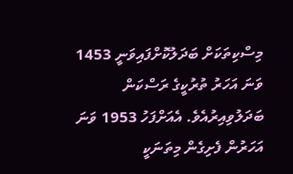މިސްކިތަކަށް ބަދަލުކޮށްފައިވަނީ 1453 ވަނަ އަހަރު ތުރުކީގެ ރަސްކަން ބަދަލުވިއިރުއެވެ. އެއަށްފަހު 1953 ވަނަ އަހަރުން ފެށިގެން މިތަނަކީ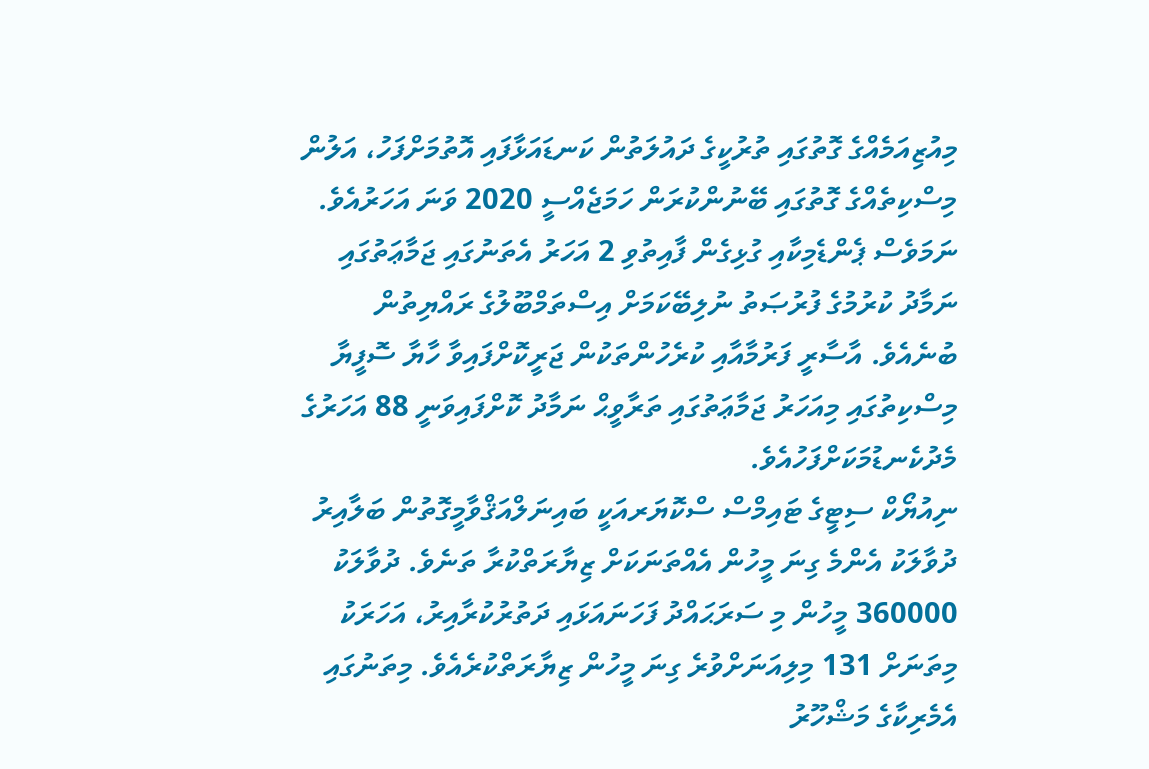މިއުޒިއަމެއްގެ ގޮތުގައި ތުރުކީގެ ދައުލަތުން ކަނޑައަޅާފައި އޮތުމަށްފަހު، އަލުން މިސްކިތެއްގެ ގޮތުގައި ބޭނުންކުރަން ހަމަޖެއްސީ 2020 ވަނަ އަހަރުއެވެ. ނަމަވެސް ޕެންޑެމިކާއި ގުޅިގެން ފާއިތުވި 2 އަހަރު އެތަނުގައި ޖަމާޢަތުގައި ނަމާދު ކުރުމުގެ ފުރުޞަތު ނުލިބޭކަމަށް އިސްތަމްބޫލުގެ ރައްޔިތުން ބުނެއެވެ. އާސާރީ ފަރުމާއާއި ކުރެހުންތަކުން ޖަރީކޮށްފައިވާ ހާޔާ ސޮފީޔާ މިސްކިތުގައި މިއަހަރު ޖަމާޢަތުގައި ތަރާވީޙް ނަމާދު ކޮށްފައިވަނީ 88 އަހަރުގެ މެދުކެނޑުމަކަށްފަހުއެވެ.
ނިއުޔޯކް ސިޓީގެ ޓައިމްސް ސްކޮޔަރއަކީ ބައިނަލްއަޤްވާމީގޮތުން ބަލާއިރު ދުވާލަކު އެންމެ ގިނަ މީހުން އެއްތަނަކަށް ޒިޔާރަތްކުރާ ތަނެވެ. ދުވާލަކު 360000 މީހުން މި ސަރަޙައްދު ފަހަނައަޅައި ދަތުރުކުރާއިރު، އަހަރަކު މިތަނަށް 131 މިލިއަނަށްވުރެ ގިނަ މީހުން ޒިޔާރަތްކުރެއެވެ. މިތަނުގައި އެމެރިކާގެ މަޝްހޫރު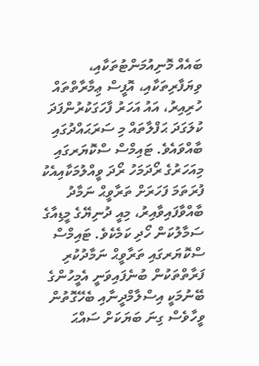ބައެއް މޮނިއުމަންޓުތަކާއި، ވިޔަފާރިތަކާއި، އޮފީސް ޢިމާރާތްތައް ހުރިއިރު، އައު އަހަރު ފާހަގަކުރުންފަދަ ކުލަގަދަ ޙަފްލާތައް މި ސަރަޙައްދުގައި ބާއްވައެވެ. ޓައިމްސް ސްކޮޔަރގައި މިއަހަރުގެ ރޯދަމަހު ރޯދަ ވީއްލުމަކާއިއެކު ފުރަތަމަ ފަހަރަށް ތަރާވީޙް ނަމާދު ބާއްވާފައިވާއިރު، މިއީ ދުނިޔޭގެ މީޑިއާގެ ސަމާލުކަން ހޯދި ކަމެކެވެ. ޓައިމްސް ސްކޮޔަރގައި ތަރާވީޙް ނަމާދުކުރި ފަރާތްތަކުން ބުނެފައިވަނީ އެމީހުންގެ ބޭނުމަކީ އިސްލާމްދީނާއި ބެހޭގޮތުން ވީހާވެސް ގިނަ ބަޔަކަށް ސައްޙަ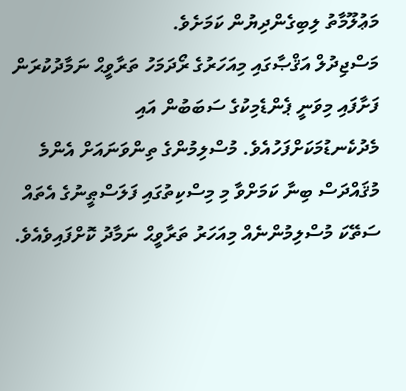މަޢުލޫމާތު ލިބިގެންދިޔުން ކަމަށެވެ.
މަސްޖިދުލް އަޤްޞާގައި މިއަހަރުގެ ރޯދަމަހު ތަރާވީޙް ނަމާދުކުރަން ފަށާފައި މިވަނީ ޕެންޑެމިކުގެ ސަބަބުން އައި މެދުކެނޑުމަކަށްފަހުއެވެ. މުސްލިމުންގެ ތިންވަނައަށް އެންމެ މުޤައްދަސް ބިނާ ކަމަށްވާ މި މިސްކިތުގައި ފަލަސްޠީނުގެ އެތައް ސަތޭކަ މުސްލިމުންނެއް މިއަހަރު ތަރާވީޙް ނަމާދު ކޮށްފައިވެއެވެ.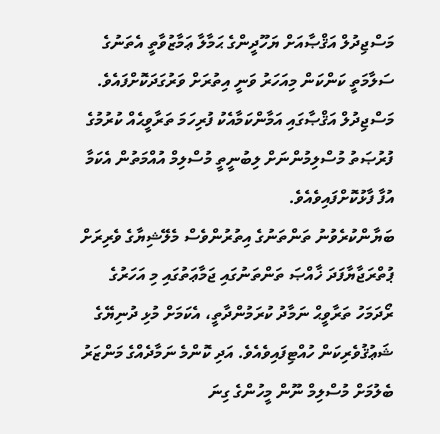މަސްޖިދުލް އަޤްޞާއަށް ޔަހޫދީންގެ ޙަމާލާ ޢަމާޒުވާތީ އެތަނުގެ ސަލާމަތީ ކަންކަން މިއަހަރު ވަނީ އިތުރަށް ވަރުގަދަކޮށްފައެވެ. މަސްޖިދުލް އަޤްޞާގައި އަމާންކަމާއެކު ފުރިހަމަ ތަރާވީޙެއް ކުރުމުގެ ފުރުޞަތު މުސްލިމުންނަށް ލިބުނީތީ މުސްލިމް އުއްމަތުން އެކަމާ އުފާ ފާޅުކޮށްފައިވެއެވެ.
ބަޔާންކުރެވުނު ތަންތަނުގެ އިތުރުންވެސް މެލޭޝިޔާގެ ވެރިރަށް ޕުތްރަޖާޔާފަދަ ޚާއްޞަ ތަންތަނުގައި ޖަމާޢަތުގައި މި އަހަރުގެ ރޯދަމަހު ތަރާވީޙް ނަމާދު ކުރަމުންދާތީ، އެކަމަށް މުޅި ދުނިޔޭގެ ޝަޢުޤުވެރިކަން ހުއްޓިފައިވެއެވެ. އަދި ކޮންމެ ނަމާދެއްގެ މަންޒަރު ބެލުމަށް މުސްލިމް ނޫން މީހުންގެ ގިނަ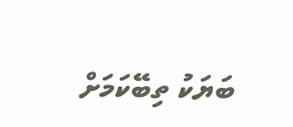ބަޔަކު ތިބޭކަމަށް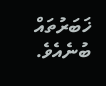ޚަބަރުތައް ބުނެއެވެ.